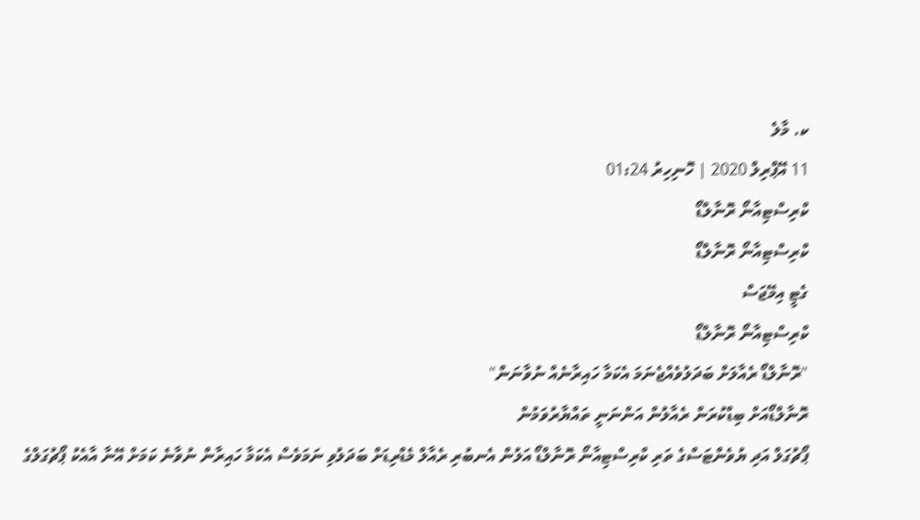ކ. މާލެ
11 އޭޕްރިލް 2020 | ހޮނިހިރު 01:24
ކްރިސްޓިއާނޯ ރޮނާލްޑޯ
ކްރިސްޓިއާނޯ ރޮނާލްޑޯ
ގެޓީ އިމޭޖަސް
ކްރިސްޓިއާނޯ ރޮނާލްޑޯ
"ރޮނާލްޑޯ ރެއާލަށް ބަދަލުވެއްޖެނަމަ އެކަމާ ހައިރާނެއް ނުވާނަން"
ރޮނާލްޑޯއަށް ބިޑްކުރަން ރެއާލުން އަންނަނީ ތައްޔާރުވަމުން
ޕޯޗުގަލް އަދި ޔުވެންޓަސްގެ ތަރި ކްރިސްޓިއާނޯ ރޮނާލްޑޯ އަލުން އެނބުރި ރެއާލް މެޑްރިޑަށް ބަދަލުވި ނަމަވެސް އެކަމާ ހައިރާން ނުވާނެ ކަމަށް އޭނާ އާއެކު ޕޯޗުގަލްގެ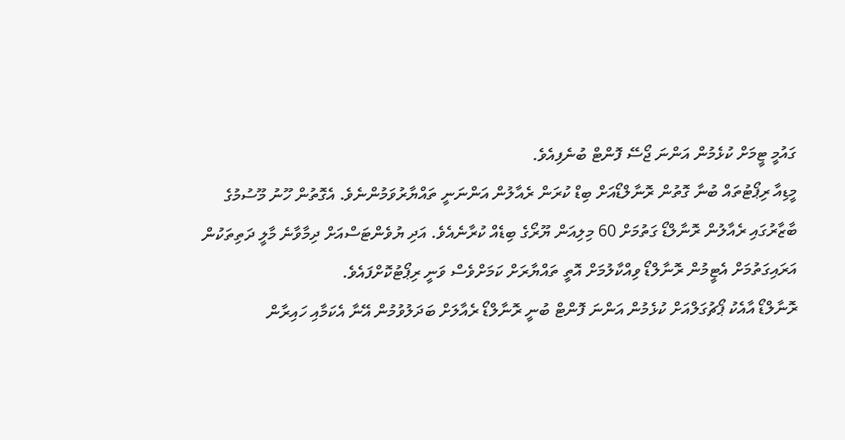ގައުމީ ޓީމަށް ކުޅެމުން އަންނަ ޖޯސޭ ފޮންޓް ބުނެފިއެވެ.
މީޑިއާ ރިޕޯޓުތައް ބުނާ ގޮތުން ރޮނާލްޑޯއަށް ބިޑް ކުރަން ރެއާލުން އަންނަނީ ތައްޔާރުވަމުންނެވެ. އެގޮތުން ހޫނު މޫސުމުގެ ބާޒާރުގައި ރެއާލުން ރޮނާލްޑޯ ގަތުމަށް 60 މިލިއަން ޔޫރޯގެ ބިޑެއް ކުރާނެއެވެ. އަދި ޔުވެންޓަސްއަށް ދިމާވާނެ މާލީ ދަތިތަކުން އަރައިގަތުމަށް އެޓީމުން ރޮނާލްޑޯ ވިއްކާލުމަށް އޮތީ ތައްޔާރަށް ކަމަށްވެސް ވަނީ ރިޕޯޓުކޮށްފައެވެ.
ރޮނާލްޑޯ އާއެކު ޕޯޗުގަލްއަށް ކުޅެމުން އަންނަ ފޮންޓް ބުނީ ރޮނާލްޑޯ ރެއާލަށް ބަދަލުވުމުން އޭނާ އެކަމާއި ހައިރާން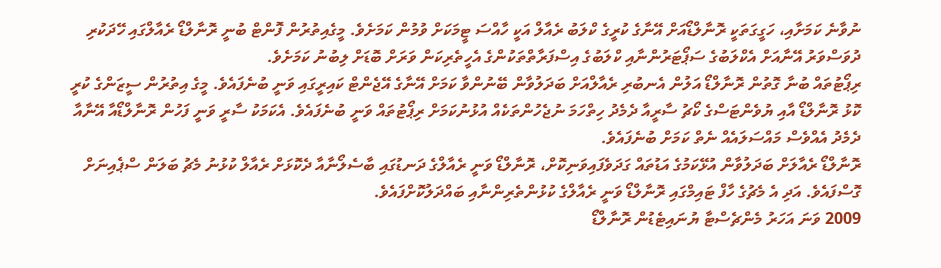ނުވާނެ ކަމަށާއި، ހަގީގަތަކީ ރޮނާލްޑޯއަށް އޭނާގެ ކުރީގެ ކްލަބު ރެއާލް އަކީ ހާއްސަ ޓީމަކަށް ވުމުން ކަމަށެވެ. މީގެއިތުރުން ފޮންޓް ބުނީ ރޮނާލްޑޯ ރެއާލްގައި ހޭދަކުރި ދުވަސްވަރު އޭނާއަށް އެކްލަބުގެ ސަޕޯޓަރުންނާއި ކްލަބުގެ އިސްފަރާތްތަކުންގެ އެހީތެރިކަން ވަރަށް ބޮޑަށް ލިބުނު ކަމަށެވެ.
ރިޕޯޓުތައް ބުނާ ގޮތުން ރޮނާލްޑޯ އަލުން އެނބުރި ރެއާލްއަށް ބަދަލުވާން ބޭނުންވާ ކަމަށް އޭނާގެ އޭޖެންޓް ކައިރީގައި ވަނީ ބުނެފައެވެ. މީގެ އިތުރުން ސީޒަންގެ ކުރީ ކޮޅު ރޮނާލްޑޯ އާއި ޔުވެންޓަސްގެ ކޯޗު ސާރީއާ ދެމެދު ހިތްހަމަ ނުޖެހުންތަކެއް އުޅުނުކަމަށް ރިޕޯޓުތައް ވަނީ ބުނެފައެވެ. އެކަމަކު ސާރީ ވަނީ ފަހުން ރޮނާލްޑޯއާ އޭނާއާ ދެމެދު އެއްވެސް މައްސަލައެއް ނެތް ކަމަށް ބުނެފައެވެ.
ރޮނާލްޑޯ ރެއާލަށް ބަދަލުވާން އުޅޭކަމުގެ އަޑުތައް ގަދަވެފައިވަނިކޮށް، ރޮނާލްޑޯ ވަނީ ރެއާލްގެ ދަނޑުގައި ބާސެލޯނާއާ ދެކޮޅަށް ރެއާލް ކުޅުނު މެޗު ބަލަން ސްޕެއިނަށް ގޮސްފައެވެ. އަދި އެ މެޗުގެ ހާފް ޓައިމްގައި ރޮނާލްޑޯ ވަނީ ރެއާލްގެ ކުޅުންތެރިންނާއި ބައްދަލުކޮށްފައެވެ.
2009 ވަނަ އަހަރު މެންޗެސްޓާ ޔުނައިޓެޑުން ރޮނާލްޑޯ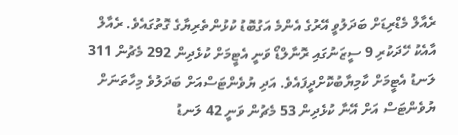ރެއާލް މެޑްރިޑަށް ބަދަލުވީ އޭރުގެ އެންމެ އަގުބޮޑު ކުޅުންތެރިޔާގެ ގޮތުގައެވެ. ރެއާލް އާއެކު ހޭދަކުރި 9 ސީޒަނުގައި ރޮނާލްޑޯ ވަނީ އެޓީމަށް ކުޅެދިން 292 މެޗުން 311 ލަނޑު އެޓީމަށް ކާމިޔާބުކޮށްދީފައެވެ. އަދި ޔުވެންޓަސްއަށް ބަދަލުވެ މިހާތަނަށް ޔުވެންޓަސް އަށް އޭނާ ކުޅެދިން 53 މެޗުން ވަނީ 42 ލަނޑު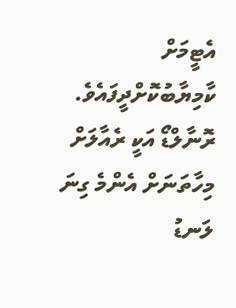އެޓީމަށް ކާމިޔާބުކޮށްދީފައެވެ. ރޮނާލްޑޯ އަކީ ރެއާލަށް މިހާތަނަށް އެންމެ ގިނަ ލަނޑު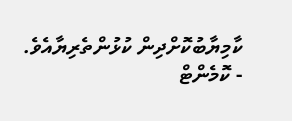ކާމިޔާބުކޮށްދިން ކުޅުންތެރިޔާއެވެ.
- ކޮމެންޓް